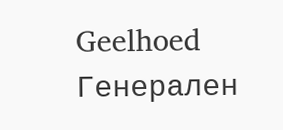Geelhoed
Генерален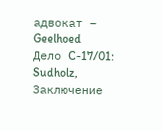адвокат – Geelhoed
Дело C-17/01: Sudholz, Заключение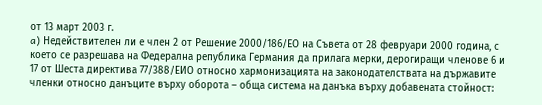от 13 март 2003 г.
a) Недействителен ли е член 2 от Решение 2000/186/ЕО на Съвета от 28 февруари 2000 година, с което се разрешава на Федерална република Германия да прилага мерки, дерогиращи членове 6 и 17 от Шеста директива 77/388/ЕИО относно хармонизацията на законодателствата на държавите членки относно данъците върху оборота – обща система на данъка върху добавената стойност: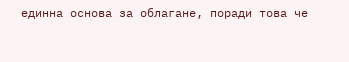единна основа за облагане, поради това че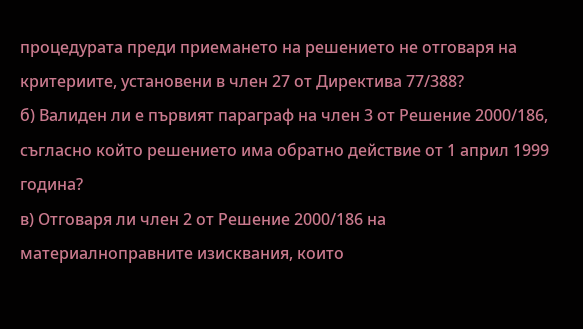процедурата преди приемането на решението не отговаря на критериите, установени в член 27 от Директива 77/388?
б) Валиден ли е първият параграф на член 3 от Решение 2000/186, съгласно който решението има обратно действие от 1 април 1999 година?
в) Отговаря ли член 2 от Решение 2000/186 на материалноправните изисквания, които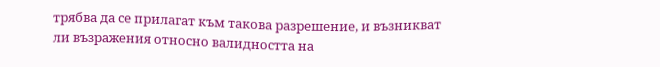трябва да се прилагат към такова разрешение, и възникват ли възражения относно валидността на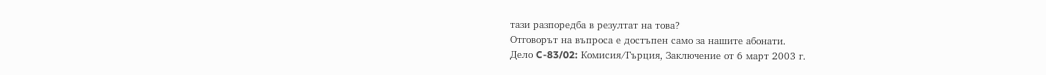тази разпоредба в резултат на това?
Отговорът на въпроса е достъпен само за нашите абонати.
Дело C-83/02: Комисия/Гърция, Заключение от 6 март 2003 г.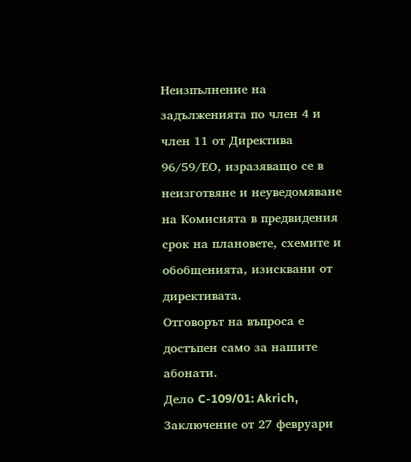Неизпълнение на задълженията по член 4 и член 11 от Директива 96/59/ЕО, изразяващо се в неизготвяне и неуведомяване на Комисията в предвидения срок на плановете, схемите и обобщенията, изисквани от директивата.
Отговорът на въпроса е достъпен само за нашите абонати.
Дело C-109/01: Akrich, Заключение от 27 февруари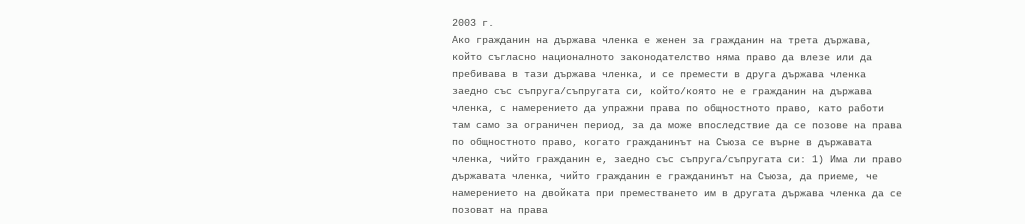2003 г.
Ако гражданин на държава членка е женен за гражданин на трета държава, който съгласно националното законодателство няма право да влезе или да пребивава в тази държава членка, и се премести в друга държава членка заедно със съпруга/съпругата си, който/която не е гражданин на държава членка, с намерението да упражни права по общностното право, като работи там само за ограничен период, за да може впоследствие да се позове на права по общностното право, когато гражданинът на Съюза се върне в държавата членка, чийто гражданин е, заедно със съпруга/съпругата си: 1) Има ли право държавата членка, чийто гражданин е гражданинът на Съюза, да приеме, че намерението на двойката при преместването им в другата държава членка да се позоват на права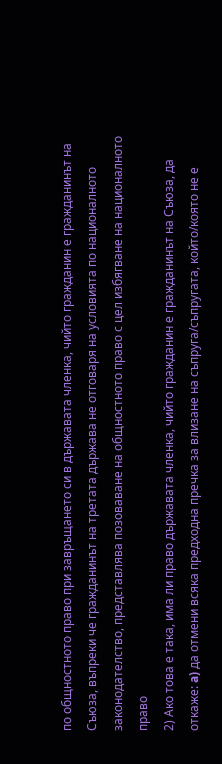по общностното право при завръщането си в държавата членка, чийто гражданин е гражданинът на Съюза, въпреки че гражданинът на третата държава не отговаря на условията по националното законодателство, представлява позоваване на общностното право с цел избягване на националното право
2) Ако това е така, има ли право държавата членка, чийто гражданин е гражданинът на Съюза, да откаже: a) да отмени всяка предходна пречка за влизане на съпруга/съпругата, който/която не е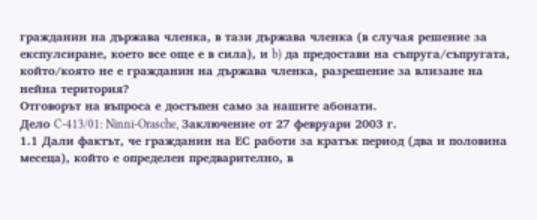гражданин на държава членка, в тази държава членка (в случая решение за експулсиране, което все още е в сила), и b) да предостави на съпруга/съпругата, който/която не е гражданин на държава членка, разрешение за влизане на нейна територия?
Отговорът на въпроса е достъпен само за нашите абонати.
Дело C-413/01: Ninni-Orasche, Заключение от 27 февруари 2003 г.
1.1 Дали фактът, че гражданин на ЕС работи за кратък период (два и половина месеца), който е определен предварително, в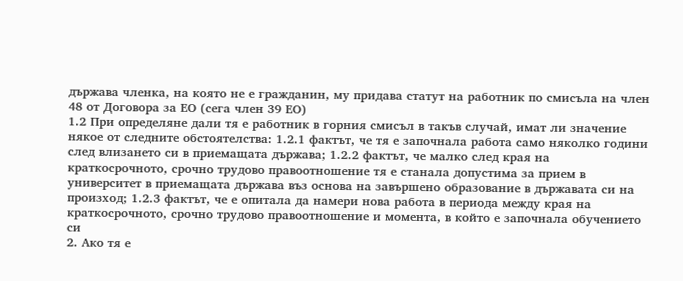държава членка, на която не е гражданин, му придава статут на работник по смисъла на член 48 от Договора за ЕО (сега член 39 ЕО)
1.2 При определяне дали тя е работник в горния смисъл в такъв случай, имат ли значение някое от следните обстоятелства: 1.2.1 фактът, че тя е започнала работа само няколко години след влизането си в приемащата държава; 1.2.2 фактът, че малко след края на краткосрочното, срочно трудово правоотношение тя е станала допустима за прием в университет в приемащата държава въз основа на завършено образование в държавата си на произход; 1.2.3 фактът, че е опитала да намери нова работа в периода между края на краткосрочното, срочно трудово правоотношение и момента, в който е започнала обучението си
2. Ако тя е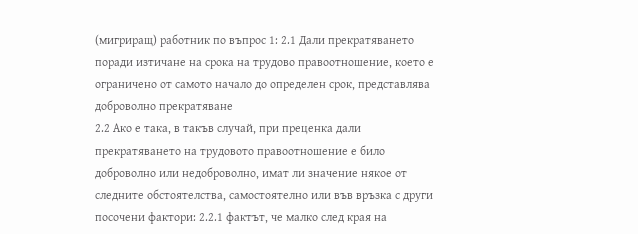(мигриращ) работник по въпрос 1: 2.1 Дали прекратяването поради изтичане на срока на трудово правоотношение, което е ограничено от самото начало до определен срок, представлява доброволно прекратяване
2.2 Ако е така, в такъв случай, при преценка дали прекратяването на трудовото правоотношение е било доброволно или недоброволно, имат ли значение някое от следните обстоятелства, самостоятелно или във връзка с други посочени фактори: 2.2.1 фактът, че малко след края на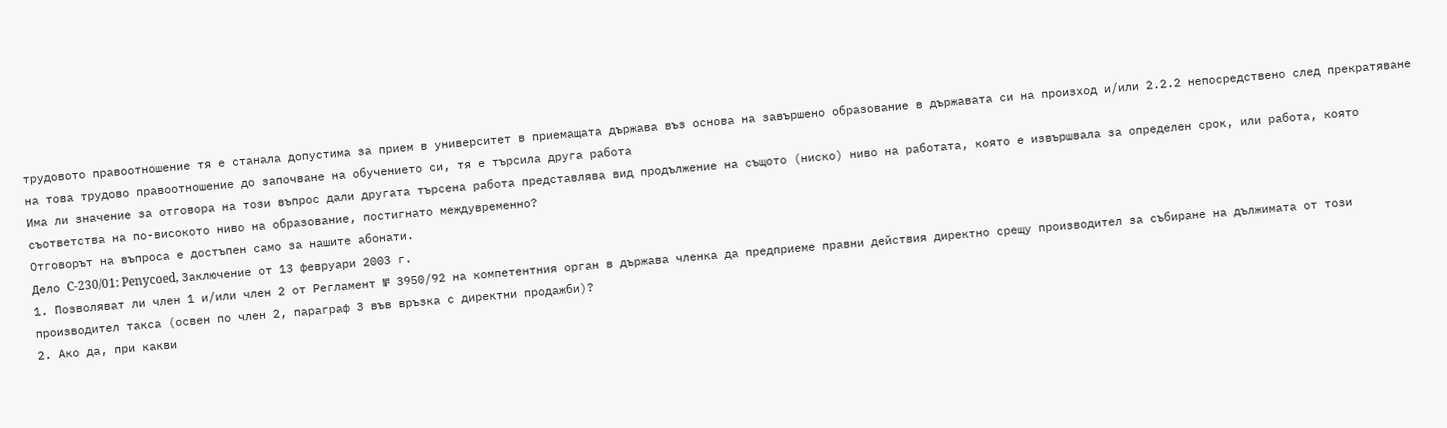трудовото правоотношение тя е станала допустима за прием в университет в приемащата държава въз основа на завършено образование в държавата си на произход и/или 2.2.2 непосредствено след прекратяване на това трудово правоотношение до започване на обучението си, тя е търсила друга работа
Има ли значение за отговора на този въпрос дали другата търсена работа представлява вид продължение на същото (ниско) ниво на работата, която е извършвала за определен срок, или работа, която съответства на по-високото ниво на образование, постигнато междувременно?
Отговорът на въпроса е достъпен само за нашите абонати.
Дело C-230/01: Penycoed, Заключение от 13 февруари 2003 г.
1. Позволяват ли член 1 и/или член 2 от Регламент № 3950/92 на компетентния орган в държава членка да предприеме правни действия директно срещу производител за събиране на дължимата от този производител такса (освен по член 2, параграф 3 във връзка с директни продажби)?
2. Ако да, при какви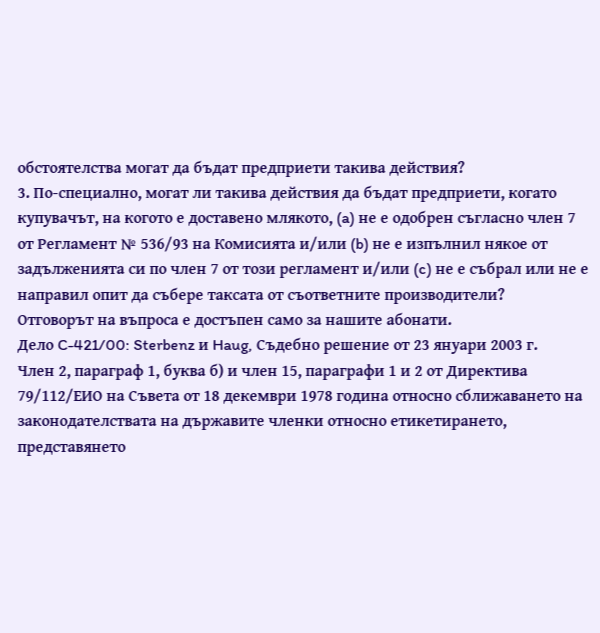обстоятелства могат да бъдат предприети такива действия?
3. По-специално, могат ли такива действия да бъдат предприети, когато купувачът, на когото е доставено млякото, (a) не е одобрен съгласно член 7 от Регламент № 536/93 на Комисията и/или (b) не е изпълнил някое от задълженията си по член 7 от този регламент и/или (c) не е събрал или не е направил опит да събере таксата от съответните производители?
Отговорът на въпроса е достъпен само за нашите абонати.
Дело C-421/00: Sterbenz и Haug, Съдебно решение от 23 януари 2003 г.
Член 2, параграф 1, буква б) и член 15, параграфи 1 и 2 от Директива 79/112/ЕИО на Съвета от 18 декември 1978 година относно сближаването на законодателствата на държавите членки относно етикетирането, представянето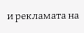и рекламата на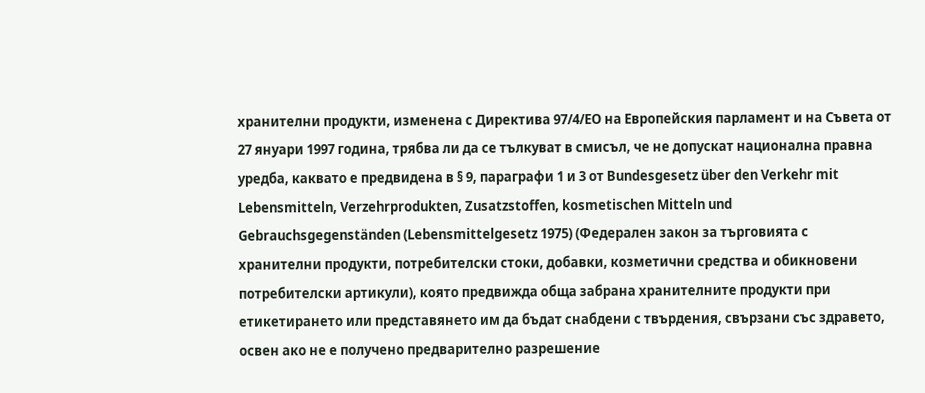хранителни продукти, изменена с Директива 97/4/ЕО на Европейския парламент и на Съвета от 27 януари 1997 година, трябва ли да се тълкуват в смисъл, че не допускат национална правна уредба, каквато е предвидена в § 9, параграфи 1 и 3 от Bundesgesetz über den Verkehr mit Lebensmitteln, Verzehrprodukten, Zusatzstoffen, kosmetischen Mitteln und Gebrauchsgegenständen (Lebensmittelgesetz 1975) (Федерален закон за търговията с хранителни продукти, потребителски стоки, добавки, козметични средства и обикновени потребителски артикули), която предвижда обща забрана хранителните продукти при етикетирането или представянето им да бъдат снабдени с твърдения, свързани със здравето, освен ако не е получено предварително разрешение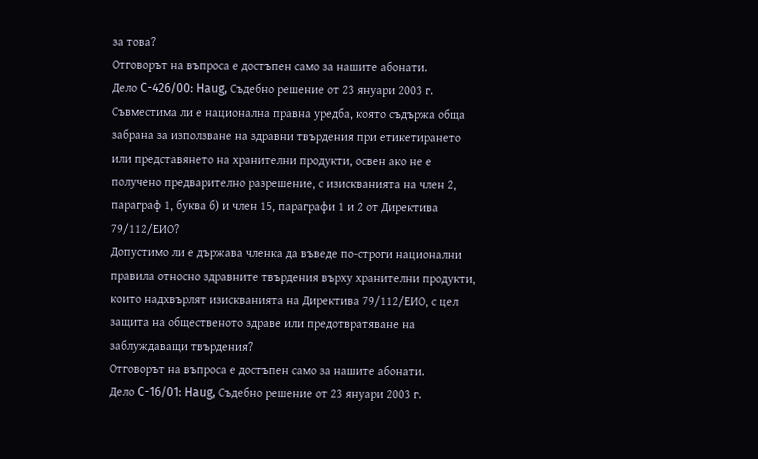за това?
Отговорът на въпроса е достъпен само за нашите абонати.
Дело C-426/00: Haug, Съдебно решение от 23 януари 2003 г.
Съвместима ли е национална правна уредба, която съдържа обща забрана за използване на здравни твърдения при етикетирането или представянето на хранителни продукти, освен ако не е получено предварително разрешение, с изискванията на член 2, параграф 1, буква б) и член 15, параграфи 1 и 2 от Директива 79/112/ЕИО?
Допустимо ли е държава членка да въведе по-строги национални правила относно здравните твърдения върху хранителни продукти, които надхвърлят изискванията на Директива 79/112/ЕИО, с цел защита на общественото здраве или предотвратяване на заблуждаващи твърдения?
Отговорът на въпроса е достъпен само за нашите абонати.
Дело C-16/01: Haug, Съдебно решение от 23 януари 2003 г.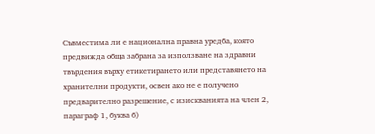Съвместима ли е национална правна уредба, която предвижда обща забрана за използване на здравни твърдения върху етикетирането или представянето на хранителни продукти, освен ако не е получено предварително разрешение, с изискванията на член 2, параграф 1, буква б)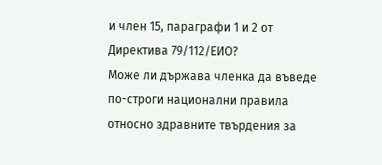и член 15, параграфи 1 и 2 от Директива 79/112/ЕИО?
Може ли държава членка да въведе по-строги национални правила относно здравните твърдения за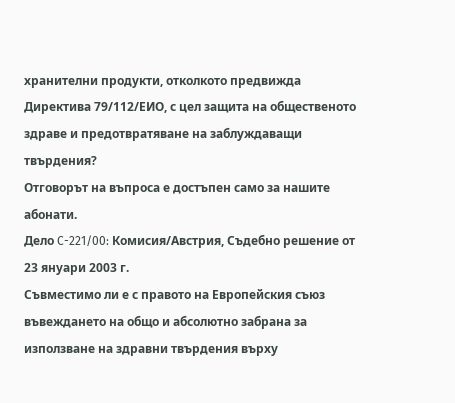хранителни продукти, отколкото предвижда Директива 79/112/ЕИО, с цел защита на общественото здраве и предотвратяване на заблуждаващи твърдения?
Отговорът на въпроса е достъпен само за нашите абонати.
Дело C-221/00: Комисия/Австрия, Съдебно решение от 23 януари 2003 г.
Съвместимо ли е с правото на Европейския съюз въвеждането на общо и абсолютно забрана за използване на здравни твърдения върху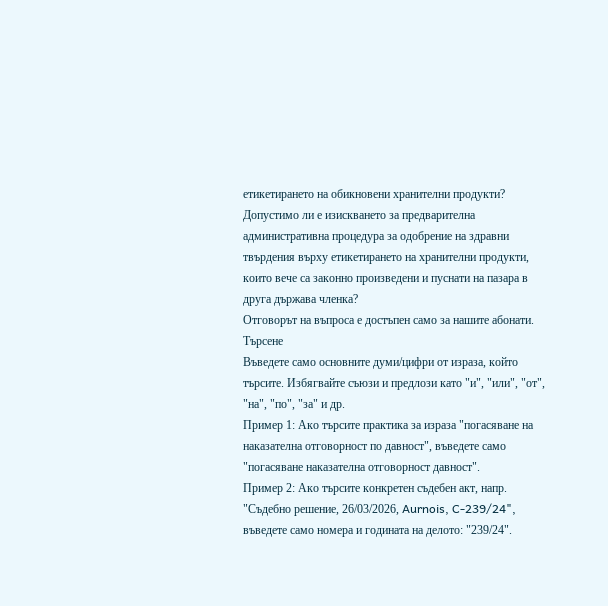етикетирането на обикновени хранителни продукти?
Допустимо ли е изискването за предварителна административна процедура за одобрение на здравни твърдения върху етикетирането на хранителни продукти, които вече са законно произведени и пуснати на пазара в друга държава членка?
Отговорът на въпроса е достъпен само за нашите абонати.
Търсене
Въведете само основните думи/цифри от израза, който търсите. Избягвайте съюзи и предлози като "и", "или", "от", "на", "по", "за" и др.
Пример 1: Ако търсите практика за израза "погасяване на наказателна отговорност по давност", въведете само "погасяване наказателна отговорност давност".
Пример 2: Ако търсите конкретен съдебен акт, напр. "Съдебно решение, 26/03/2026, Aurnois, C-239/24", въведете само номера и годината на делото: "239/24".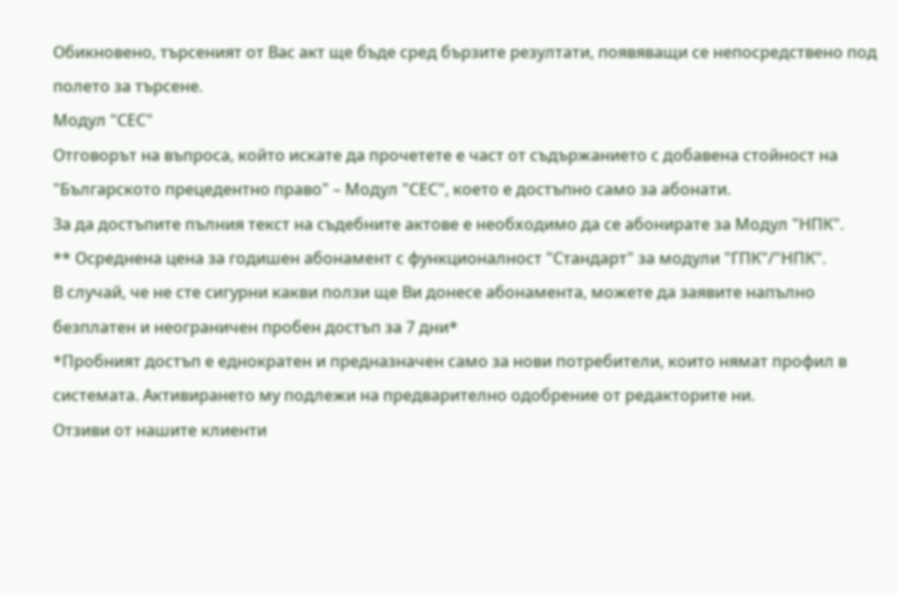Обикновено, търсеният от Вас акт ще бъде сред бързите резултати, появяващи се непосредствено под полето за търсене.
Модул "СЕС"
Отговорът на въпроса, който искате да прочетете е част от съдържанието с добавена стойност на "Българското прецедентно право" – Модул "СЕС", което е достъпно само за абонати.
За да достъпите пълния текст на съдебните актове е необходимо да се абонирате за Модул "НПК".
** Осреднена цена за годишен абонамент с функционалност "Стандарт" за модули "ГПК"/"НПК".
В случай, че не сте сигурни какви ползи ще Ви донесе абонамента, можете да заявите напълно безплатен и неограничен пробен достъп за 7 дни*
*Пробният достъп е еднократен и предназначен само за нови потребители, които нямат профил в системата. Активирането му подлежи на предварително одобрение от редакторите ни.
Отзиви от нашите клиенти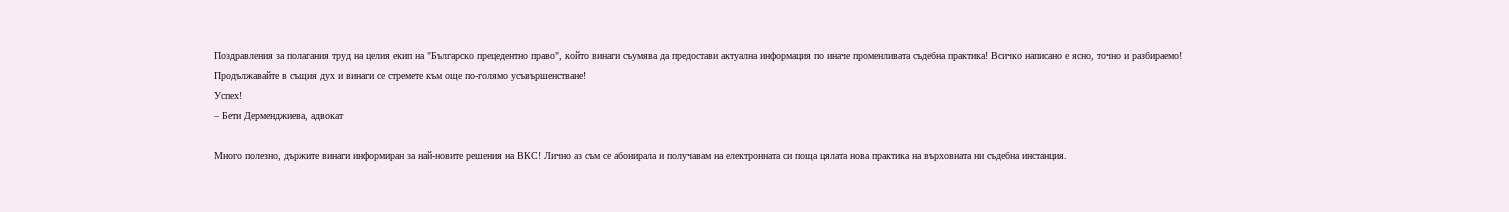Поздравления за полагания труд на целия екип на "Българско прецедентно право", който винаги съумява да предостави актуална информация по иначе променливата съдебна практика! Всичко написано е ясно, точно и разбираемо!
Продължавайте в същия дух и винаги се стремете към още по-голямо усъвършенстване!
Успех!
– Бети Дерменджиева, адвокат

Много полезно, държите винаги информиран за най-новите решения на ВКС! Лично аз съм се абонирала и получавам на електронната си поща цялата нова практика на върховната ни съдебна инстанция.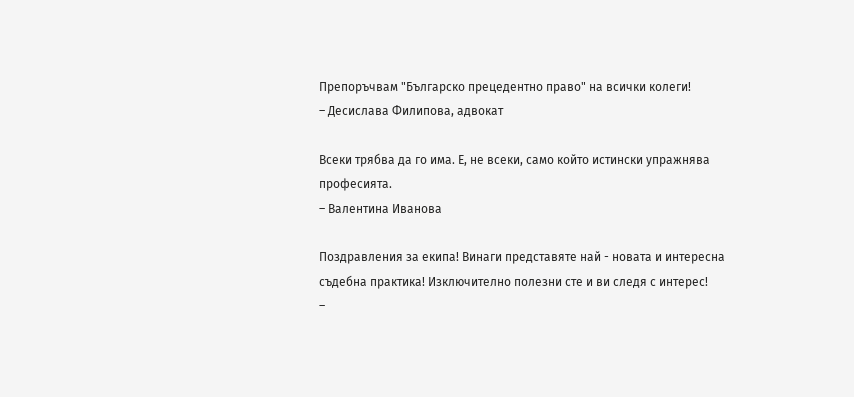Препоръчвам "Българско прецедентно право" на всички колеги!
– Десислава Филипова, адвокат

Всеки трябва да го има. Е, не всеки, само който истински упражнява професията.
– Валентина Иванова

Поздравления за екипа! Винаги представяте най - новата и интересна съдебна практика! Изключително полезни сте и ви следя с интерес!
–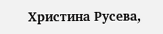Христина Русева,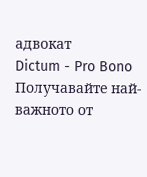адвокат
Dictum - Pro Bono
Получавайте най-важното от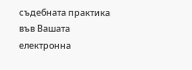съдебната практика във Вашата електронна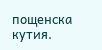пощенска кутия.